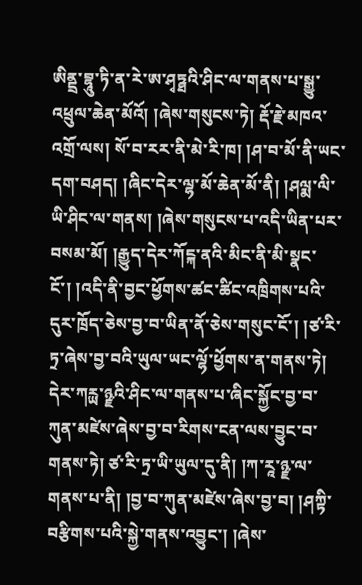ཨིནྡྲ་བྷཱུ་ཏི་ན་རེ་ཨ་ཤྭཏྠའི་ཤིང་ལ་གནས་པ་སྒྱུ་འཕྲུལ་ཆེན་མོའོ། །ཞེས་གསུངས་ཏེ། རྡོ་རྗེ་མཁའ་འགྲོ་ལས། སོ་བ་རར་ནི་མེ་རི་ཁ། །ཤ་བ་མོ་ནི་ཡང་དག་བཤད། །ཞིང་དེར་ལྷ་མོ་ཆེན་མོ་ནི། །ཤལྨ་ལི་ཡི་ཤིང་ལ་གནས། །ཞེས་གསུངས་པ་འདི་ཡིན་པར་བསམ་མོ། །རྒྱུད་དེར་ཀོངྐ་ནའི་མིང་ནི་མི་སྣང་ངོ་། །འདི་ནི་བྱང་ཕྱོགས་ཚང་ཚིང་འཁྲིགས་པའི་དུར་ཁྲོད་ཅེས་བྱ་བ་ཡིན་ནོ་ཅེས་གསུང་ངོ་། །ཙ་རི་ཏྲ་ཞེས་བྱ་བའི་ཡུལ་ཡང་ལྷོ་ཕྱོགས་ན་གནས་ཏེ། དེར་ཀརྻ་ཉྫའི་ཤིང་ལ་གནས་པ་ཞིང་སྐྱོང་བྱ་བ་ཀུན་མཛེས་ཞེས་བྱ་བ་རིགས་ངན་ལས་བྱུང་བ་གནས་ཏེ། ཙ་རི་ཏྲ་ཡི་ཡུལ་དུ་ནི། །ཀ་རཱ་ཉྫ་ལ་གནས་པ་ནི། །བྱ་བ་ཀུན་མཛེས་ཞེས་བྱ་བ། །ཤཀྟི་བརྩིགས་པའི་སྐྱེ་གནས་འབྱུང་། །ཞེས་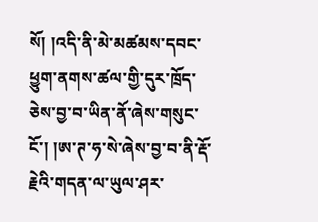སོ། །འདི་ནི་མེ་མཚམས་དབང་ཕྱུག་ནགས་ཚལ་གྱི་དུར་ཁྲོད་ཅེས་བྱ་བ་ཡིན་ནོ་ཞེས་གསུང་ངོ་། །ཨ་ཊ་ཧ་སེ་ཞེས་བྱ་བ་ནི་རྡོ་རྗེའི་གདན་ལ་ཡུལ་ཤར་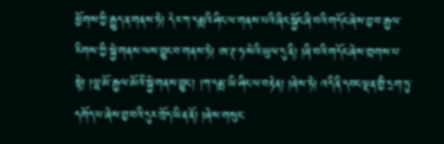ཕྱོགས་ཀྱི་རྒྱུད་ན་གནས་ཏེ། དེར་ཀ་དམྤའི་ཤིང་ལ་གནས་པའི་ཞིང་སྐྱོང་ཞི་བའི་གདོང་ཞེས་བྱ་བ་རྒྱལ་རིགས་ཀྱི་སྐྱེ་གནས་ལས་བྱུང་བ་གནས་ཏེ། ཨ་ཊ་ཧ་སེའི་ཡུལ་དུ་ནི། །ཞི་བའི་གདོང་ཞེས་གྲགས་པ་སྟེ། །ལྷ་མོ་རྒྱལ་མོའི་སྐྱེ་གནས་བྱུང་། །ཀ་དམྤ་ཡི་ཤིང་ལ་བརྟེན། །ཞེས་ཏེ། འདི་ནི་དབང་ལྡན་གྱི་དྲག་ཏུ་དགོད་པ་ཞེས་བྱ་བའི་དུར་ཁྲོད་ཡིན་ནོ། །ཞེས་གསུང་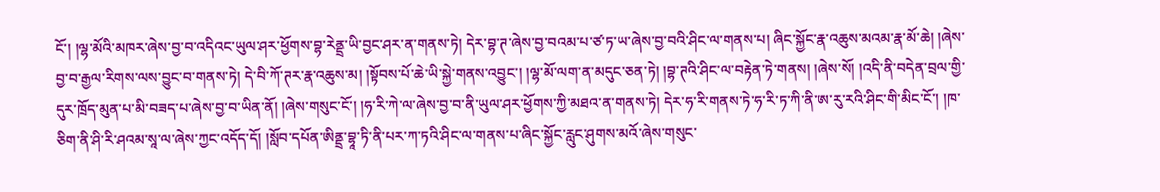ངོ་། །ལྷ་མོའི་མཁར་ཞེས་བྱ་བ་འདིའང་ཡུལ་ཤར་ཕྱོགས་བྷ་རེནྡྲ་ཡི་བྱང་ཤར་ན་གནས་ཏེ། དེར་བྷ་ཊ་ཞེས་བྱ་བའམ་པ་ཙ་ཏ་ཡ་ཞེས་བྱ་བའི་ཤིང་ལ་གནས་པ། ཞིང་སྐྱོང་རྣ་འཆུས་མའམ་རྣ་མོ་ཆེ། །ཞེས་བྱ་བ་རྒྱལ་རིགས་ལས་བྱུང་བ་གནས་ཏེ། དེ་བི་ཀོ་ཊར་རྣ་འཆུས་མ། །སྟོབས་པོ་ཆེ་ཡི་སྐྱེ་གནས་འབྱུང་། །ལྷ་མོ་ལག་ན་མདུང་ཅན་ཏེ། །བྷ་ཊའི་ཤིང་ལ་བརྟེན་ཏེ་གནས། །ཞེས་སོ། །འདི་ནི་བདེན་བྲལ་གྱི་དུར་ཁྲོད་མུན་པ་མི་བཟད་པ་ཞེས་བྱ་བ་ཡིན་ནོ། །ཞེས་གསུང་ངོ་། །ཧ་རི་ཀེ་ལ་ཞེས་བྱ་བ་ནི་ཡུལ་ཤར་ཕྱོགས་ཀྱི་མཐའ་ན་གནས་ཏེ། དེར་ཧ་རི་གནས་ཏེ་ཧ་རི་ཏ་ཀི་ནི་ཨ་རུ་རའི་ཤིང་གི་མིང་ངོ་། །ཁ་ཅིག་ནི་ཤི་རི་ཤའམ་སཱ་ལ་ཞེས་ཀྱང་འདོད་དོ། །སློབ་དཔོན་ཨིནྡྲ་བྷཱ་ཏི་ནི་པར་ཀ་ཏའི་ཤིང་ལ་གནས་པ་ཞིང་སྐྱོང་རླུང་ཤུགས་མའོ་ཞེས་གསུང་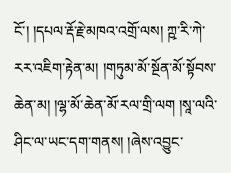ངོ་། །དཔལ་རྡོ་རྗེ་མཁའ་འགྲོ་ལས། ཀྵ་རི་ཀེ་རར་འཇིག་རྟེན་མ། །གཏུམ་མོ་སྔོན་མོ་སྟོབས་ཆེན་མ། །ལྷ་མོ་ཆེན་མོ་རལ་གྲི་ལག །སཱ་ལའི་ཤིང་ལ་ཡང་དག་གནས། །ཞེས་འབྱུང་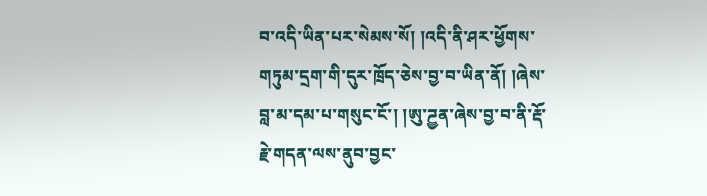བ་འདི་ཡིན་པར་སེམས་སོ། །འདི་ནི་ཤར་ཕྱོགས་གཏུམ་དྲག་གི་དུར་ཁྲོད་ཅེས་བྱ་བ་ཡིན་ནོ། །ཞེས་བླ་མ་དམ་པ་གསུང་ངོ་། །ཨུ་ཌྱན་ཞེས་བྱ་བ་ནི་རྡོ་རྗེ་གདན་ལས་ནུབ་བྱང་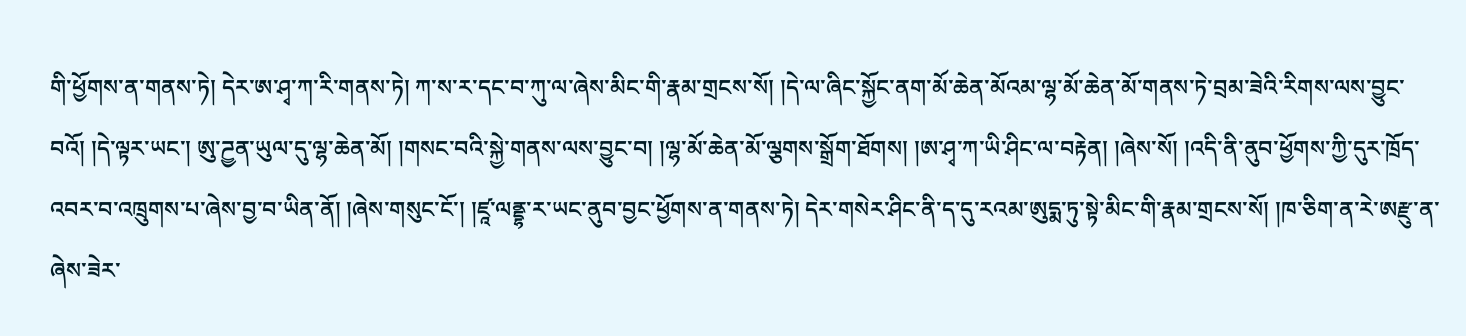གི་ཕྱོགས་ན་གནས་ཏེ། དེར་ཨ་ཤྭ་ཀ་རི་གནས་ཏེ། ཀ་ས་ར་དང་བ་ཀུ་ལ་ཞེས་མིང་གི་རྣམ་གྲངས་སོ། །དེ་ལ་ཞིང་སྐྱོང་ནག་མོ་ཆེན་མོའམ་ལྷ་མོ་ཆེན་མོ་གནས་ཏེ་བྲམ་ཟེའི་རིགས་ལས་བྱུང་བའོ། །དེ་ལྟར་ཡང་། ཨུ་ཌྱན་ཡུལ་དུ་ལྷ་ཆེན་མོ། །གསང་བའི་སྐྱེ་གནས་ལས་བྱུང་བ། །ལྷ་མོ་ཆེན་མོ་ལྕགས་སྒྲོག་ཐོགས། །ཨ་ཤྭ་ཀ་ཡི་ཤིང་ལ་བརྟེན། །ཞེས་སོ། །འདི་ནི་ནུབ་ཕྱོགས་ཀྱི་དུར་ཁྲོད་འབར་བ་འཁྲུགས་པ་ཞེས་བྱ་བ་ཡིན་ནོ། །ཞེས་གསུང་ངོ་། །ཛཱ་ལནྡྷ་ར་ཡང་ནུབ་བྱང་ཕྱོགས་ན་གནས་ཏེ། དེར་གསེར་ཤིང་ནི་ད་དུ་རའམ་ཨུདྨ་ཏུ་སྟེ་མིང་གི་རྣམ་གྲངས་སོ། །ཁ་ཅིག་ན་རེ་ཨརྫུ་ན་ཞེས་ཟེར་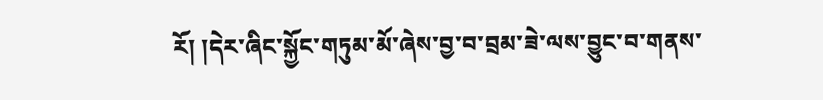རོ། །དེར་ཞིང་སྐྱོང་གཏུམ་མོ་ཞེས་བྱ་བ་བྲམ་ཟེ་ལས་བྱུང་བ་གནས་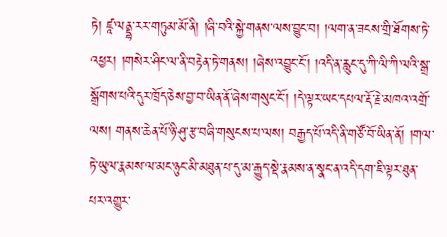ཏེ། ཛཱ་ལནྡྷ་རར་གཏུམ་མོ་ནི། །ཞི་བའི་སྐྱེ་གནས་ལས་བྱུང་བ། །ལག་ན་ཟངས་གྲི་ཐོགས་ཏེ་འཕྱར། །གསེར་ཤིང་ལ་ནི་བརྟེན་ཏེ་གནས། །ཞེས་འབྱུང་ངོ་། །འདི་ན་རླུང་དུ་ཀི་ལི་ཀི་ལའི་སྒྲ་སྒྲོགས་པའི་དུར་ཁྲོད་ཅེས་བྱ་བ་ཡིན་ནོ་ཞེས་གསུང་ངོ་། །དེ་ལྟར་ཡང་དཔལ་རྡོ་རྗེ་མཁའ་འགྲོ་ལས། གནས་ཆེན་པོ་ཉི་ཤུ་རྩ་བཞི་གསུངས་པ་ལས། བརྒྱད་པོ་འདི་ནི་གཙོ་བོ་ཡིན་ནོ། །གལ་ཏེ་ཡུལ་རྣམས་ལ་མང་ཉུང་མི་མཐུན་པ་དུ་མ་རྒྱུད་སྡེ་རྣམས་ན་སྣང་ན་འདི་དག་ཇི་ལྟར་ཐུན་པར་འགྱུར་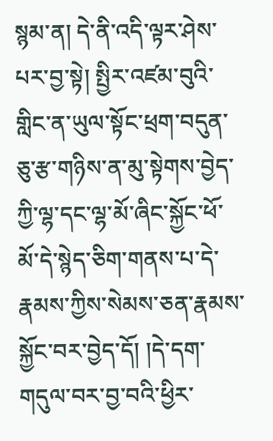སྙམ་ན། དེ་ནི་འདི་ལྟར་ཤེས་པར་བྱ་སྟེ། སྤྱིར་འཛམ་བུའི་གླིང་ན་ཡུལ་སྟོང་ཕྲག་བདུན་ཅུ་རྩ་གཉིས་ན་མུ་སྟེགས་བྱེད་ཀྱི་ལྷ་དང་ལྷ་མོ་ཞིང་སྐྱོང་ཕོ་མོ་དེ་སྙེད་ཅིག་གནས་པ་དེ་རྣམས་ཀྱིས་སེམས་ཅན་རྣམས་སྐྱོང་བར་བྱེད་དོ། །དེ་དག་གདུལ་བར་བྱ་བའི་ཕྱིར་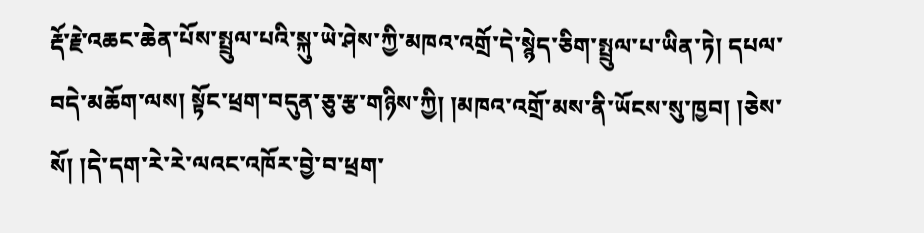རྡོ་རྗེ་འཆང་ཆེན་པོས་སྤྲུལ་པའི་སྐུ་ཡེ་ཤེས་ཀྱི་མཁའ་འགྲོ་དེ་སྙེད་ཅིག་སྤྲུལ་པ་ཡིན་ཏེ། དཔལ་བདེ་མཆོག་ལས། སྟོང་ཕྲག་བདུན་ཅུ་རྩ་གཉིས་ཀྱི། །མཁའ་འགྲོ་མས་ནི་ཡོངས་སུ་ཁྱབ། །ཅེས་སོ། །དེ་དག་རེ་རེ་ལའང་འཁོར་བྱེ་བ་ཕྲག་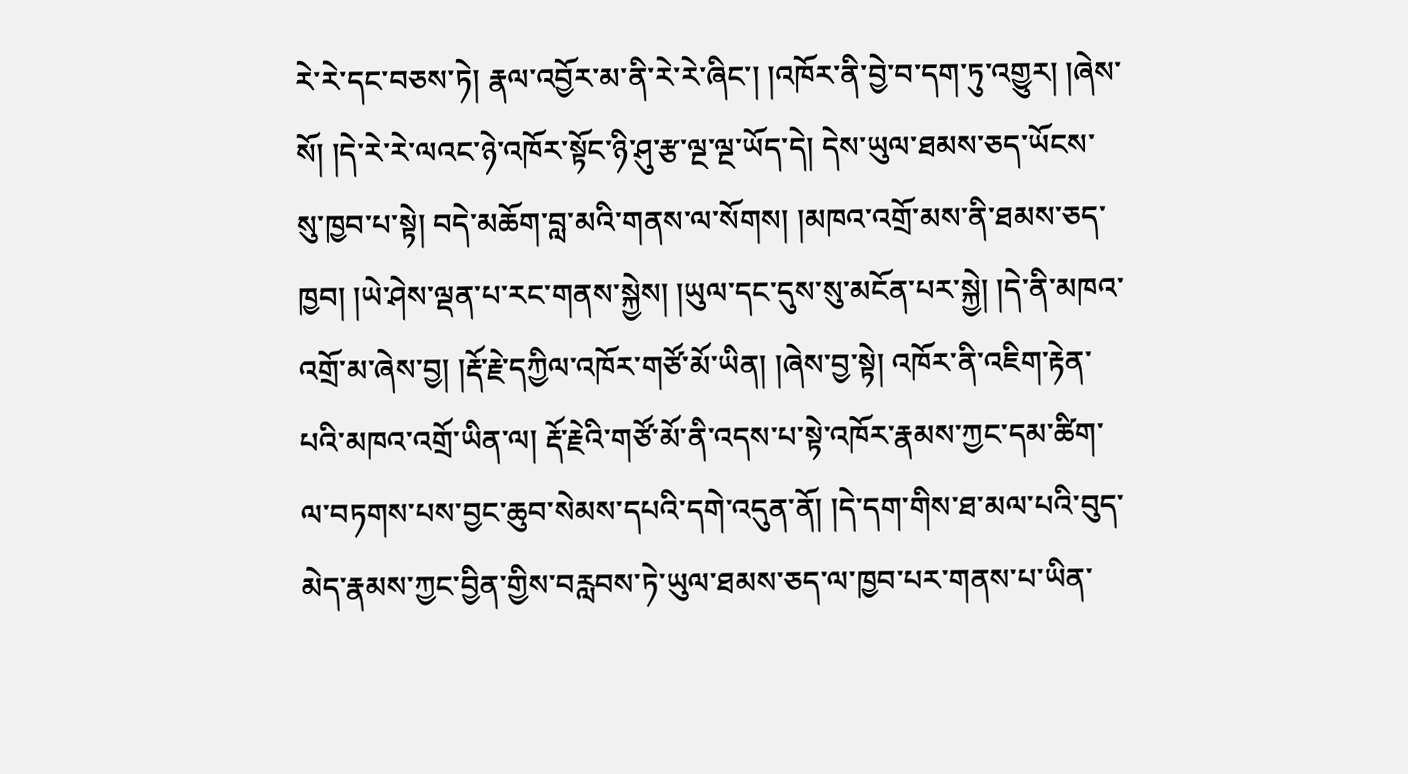རེ་རེ་དང་བཅས་ཏེ། རྣལ་འབྱོར་མ་ནི་རེ་རེ་ཞིང་། །འཁོར་ནི་བྱེ་བ་དག་ཏུ་འགྱུར། །ཞེས་སོ། །དེ་རེ་རེ་ལའང་ཉེ་འཁོར་སྟོང་ཉི་ཤུ་རྩ་ལྔ་ལྔ་ཡོད་དེ། དེས་ཡུལ་ཐམས་ཅད་ཡོངས་སུ་ཁྱབ་པ་སྟེ། བདེ་མཆོག་བླ་མའི་གནས་ལ་སོགས། །མཁའ་འགྲོ་མས་ནི་ཐམས་ཅད་ཁྱབ། །ཡེ་ཤེས་ལྡན་པ་རང་གནས་སྐྱེས། །ཡུལ་དང་དུས་སུ་མངོན་པར་སྐྱེ། །དེ་ནི་མཁའ་འགྲོ་མ་ཞེས་བྱ། །རྡོ་རྗེ་དཀྱིལ་འཁོར་གཙོ་མོ་ཡིན། །ཞེས་བྱ་སྟེ། འཁོར་ནི་འཇིག་རྟེན་པའི་མཁའ་འགྲོ་ཡིན་ལ། རྡོ་རྗེའི་གཙོ་མོ་ནི་འདས་པ་སྟེ་འཁོར་རྣམས་ཀྱང་དམ་ཚིག་ལ་བཏགས་པས་བྱང་ཆུབ་སེམས་དཔའི་དགེ་འདུན་ནོ། །དེ་དག་གིས་ཐ་མལ་པའི་བུད་མེད་རྣམས་ཀྱང་བྱིན་གྱིས་བརླབས་ཏེ་ཡུལ་ཐམས་ཅད་ལ་ཁྱབ་པར་གནས་པ་ཡིན་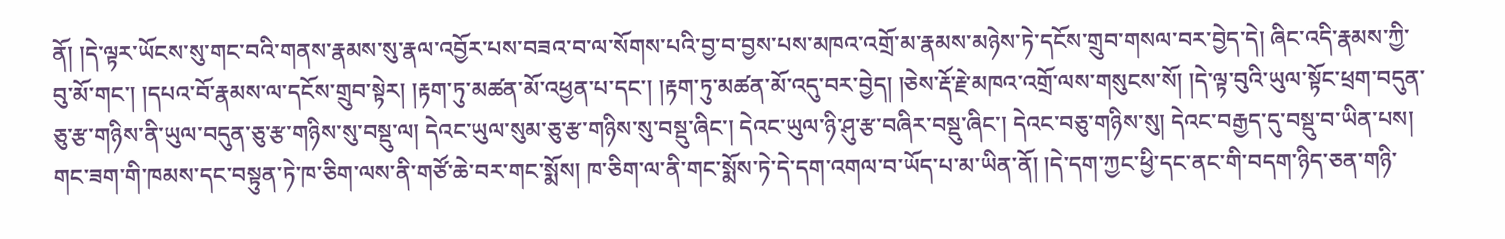ནོ། །དེ་ལྟར་ཡོངས་སུ་གང་བའི་གནས་རྣམས་སུ་རྣལ་འབྱོར་པས་བཟའ་བ་ལ་སོགས་པའི་བྱ་བ་བྱས་པས་མཁའ་འགྲོ་མ་རྣམས་མཉེས་ཏེ་དངོས་གྲུབ་གསལ་བར་བྱེད་དེ། ཞིང་འདི་རྣམས་ཀྱི་བུ་མོ་གང་། །དཔའ་བོ་རྣམས་ལ་དངོས་གྲུབ་སྟེར། །རྟག་ཏུ་མཚན་མོ་འཕྱན་པ་དང་། །རྟག་ཏུ་མཚན་མོ་འདུ་བར་བྱེད། །ཅེས་རྡོ་རྗེ་མཁའ་འགྲོ་ལས་གསུངས་སོ། །དེ་ལྟ་བུའི་ཡུལ་སྟོང་ཕྲག་བདུན་ཅུ་རྩ་གཉིས་ནི་ཡུལ་བདུན་ཅུ་རྩ་གཉིས་སུ་བསྡུ་ལ། དེའང་ཡུལ་སུམ་ཅུ་རྩ་གཉིས་སུ་བསྡུ་ཞིང་། དེའང་ཡུལ་ཉི་ཤུ་རྩ་བཞིར་བསྡུ་ཞིང་། དེའང་བཅུ་གཉིས་སུ། དེའང་བརྒྱད་དུ་བསྡུ་བ་ཡིན་པས། གང་ཟག་གི་ཁམས་དང་བསྟུན་ཏེ་ཁ་ཅིག་ལས་ནི་གཙོ་ཆེ་བར་གང་སྨོས། ཁ་ཅིག་ལ་ནི་གང་སྨོས་ཏེ་དེ་དག་འགལ་བ་ཡོད་པ་མ་ཡིན་ནོ། །དེ་དག་ཀྱང་ཕྱི་དང་ནང་གི་བདག་ཉིད་ཅན་གཉི་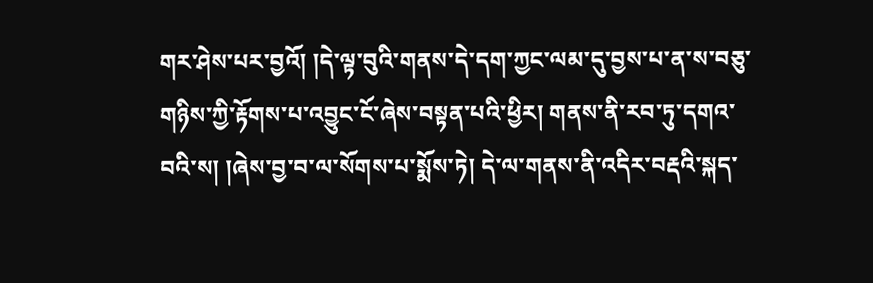གར་ཤེས་པར་བྱའོ། །དེ་ལྟ་བུའི་གནས་དེ་དག་ཀྱང་ལམ་དུ་བྱས་པ་ན་ས་བཅུ་གཉིས་ཀྱི་རྟོགས་པ་འབྱུང་ངོ་ཞེས་བསྟན་པའི་ཕྱིར། གནས་ནི་རབ་ཏུ་དགའ་བའི་ས། །ཞེས་བྱ་བ་ལ་སོགས་པ་སྨོས་ཏེ། དེ་ལ་གནས་ནི་འདིར་བརྡའི་སྐད་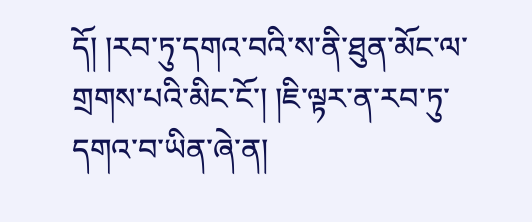དོ། །རབ་ཏུ་དགའ་བའི་ས་ནི་ཐུན་མོང་ལ་གྲགས་པའི་མིང་ངོ་། །ཇི་ལྟར་ན་རབ་ཏུ་དགའ་བ་ཡིན་ཞེ་ན།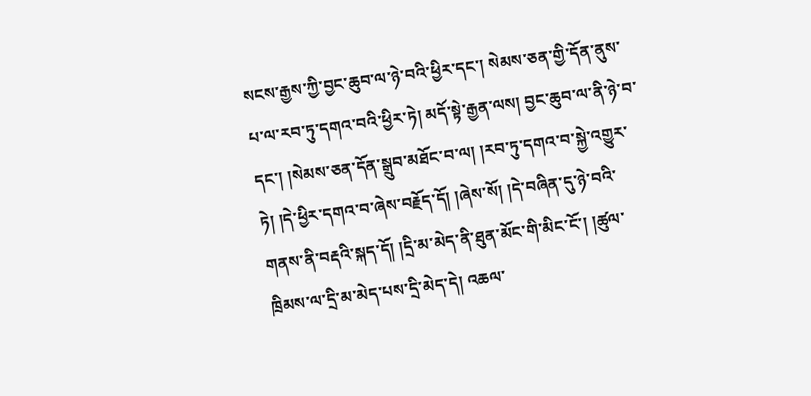སངས་རྒྱས་ཀྱི་བྱང་ཆུབ་ལ་ཉེ་བའི་ཕྱིར་དང་། སེམས་ཅན་གྱི་དོན་ནུས་པ་ལ་རབ་ཏུ་དགའ་བའི་ཕྱིར་ཏེ། མདོ་སྟེ་རྒྱན་ལས། བྱང་ཆུབ་ལ་ནི་ཉེ་བ་དང་། །སེམས་ཅན་དོན་སྒྲུབ་མཐོང་བ་ལ། །རབ་ཏུ་དགའ་བ་སྐྱེ་འགྱུར་ཏེ། །དེ་ཕྱིར་དགའ་བ་ཞེས་བརྗོད་དོ། །ཞེས་སོ། །དེ་བཞིན་དུ་ཉེ་བའི་གནས་ནི་བརྡའི་སྐད་དོ། །དྲི་མ་མེད་ནི་ཐུན་མོང་གི་མིང་ངོ་། །ཚུལ་ཁྲིམས་ལ་དྲི་མ་མེད་པས་དྲི་མེད་དེ། འཆལ་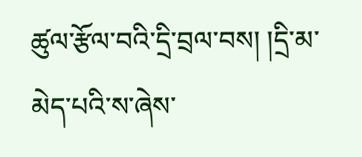ཚུལ་རྩོལ་བའི་དྲི་བྲལ་བས། །དྲི་མ་མེད་པའི་ས་ཞེས་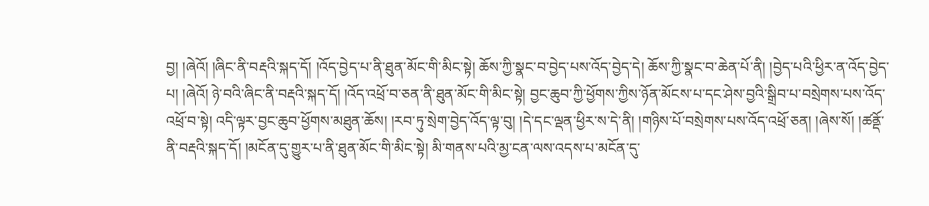བྱ། །ཞེའོ། །ཞིང་ནི་བརྡའི་སྐད་དོ། །འོད་བྱེད་པ་ནི་ཐུན་མོང་གི་མིང་སྟེ། ཆོས་ཀྱི་སྣང་བ་བྱེད་པས་འོད་བྱེད་དེ། ཆོས་ཀྱི་སྣང་བ་ཆེན་པོ་ནི། །བྱེད་པའི་ཕྱིར་ན་འོད་བྱེད་པ། །ཞེའོ། ཉེ་བའི་ཞིང་ནི་བརྡའི་སྐད་དོ། །འོད་འཕྲོ་བ་ཅན་ནི་ཐུན་མོང་གི་མིང་སྟེ། བྱང་ཆུབ་ཀྱི་ཕྱོགས་ཀྱིས་ཉོན་མོངས་པ་དང་ཤེས་བྱའི་སྒྲིབ་པ་བསྲེགས་པས་འོད་འཕྲོ་བ་སྟེ། འདི་ལྟར་བྱང་ཆུབ་ཕྱོགས་མཐུན་ཆོས། །རབ་ཏུ་སྲེག་བྱེད་འོད་ལྟ་བུ། །དེ་དང་ལྡན་ཕྱིར་ས་དེ་ནི། །གཉིས་པོ་བསྲེགས་པས་འོད་འཕྲོ་ཅན། །ཞེས་སོ། །ཚནྡོ་ནི་བརྡའི་སྐད་དོ། །མངོན་དུ་གྱུར་པ་ནི་ཐུན་མོང་གི་མིང་སྟེ། མི་གནས་པའི་མྱ་ངན་ལས་འདས་པ་མངོན་དུ་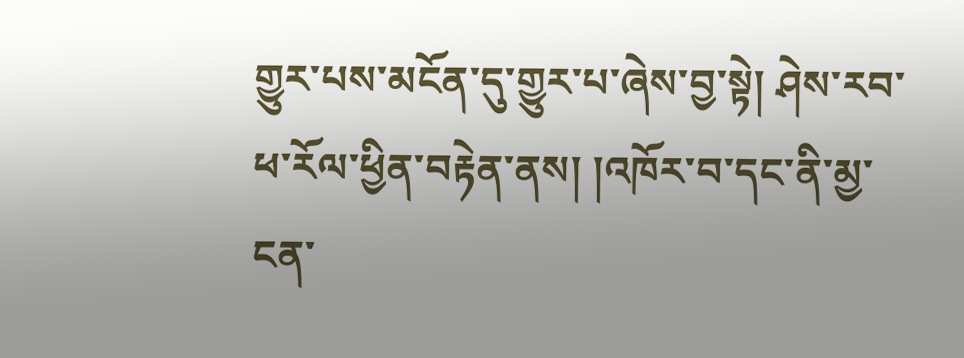གྱུར་པས་མངོན་དུ་གྱུར་པ་ཞེས་བྱ་སྟེ། ཤེས་རབ་ཕ་རོལ་ཕྱིན་བརྟེན་ནས། །འཁོར་བ་དང་ནི་མྱ་ངན་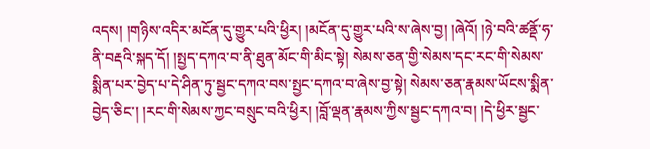འདས། །གཉིས་འདིར་མངོན་དུ་གྱུར་པའི་ཕྱིར། །མངོན་དུ་གྱུར་པའི་ས་ཞེས་བྱ། །ཞེའོ། །ཉེ་བའི་ཚནྡོ་ཧ་ནི་བརྡའི་སྐད་དོ། །སྤྱད་དཀའ་བ་ནི་ཐུན་མོང་གི་མིང་སྟེ། སེམས་ཅན་གྱི་སེམས་དང་རང་གི་སེམས་སྨིན་པར་བྱེད་པ་དེ་ཤིན་ཏུ་སྦྱང་དཀའ་བས་སྤྱང་དཀའ་བ་ཞེས་བྱ་སྟེ། སེམས་ཅན་རྣམས་ཡོངས་སྨིན་བྱེད་ཅིང་། །རང་གི་སེམས་ཀྱང་བསྲུང་བའི་ཕྱིར། །བློ་ལྡན་རྣམས་ཀྱིས་སྦྱང་དཀའ་བ། །དེ་ཕྱིར་སྦྱང་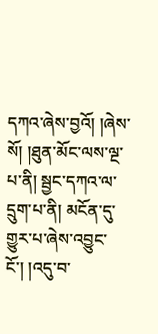དཀའ་ཞེས་བྱའོ། །ཞེས་སོ། །ཐུན་མོང་ལས་ལྔ་པ་ནི། སྦྱང་དཀའ་ལ་དྲུག་པ་ནི། མངོན་དུ་གྱུར་པ་ཞེས་འབྱུང་ངོ་། །འདུ་བ་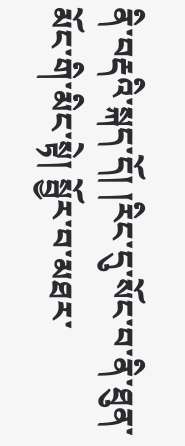ནི་བརྡའི་སྐད་དོ། །རིང་དུ་སོང་བ་ནི་ཐུན་མོང་གི་མིང་སྟེ། སྦྱོར་བ་མཐར་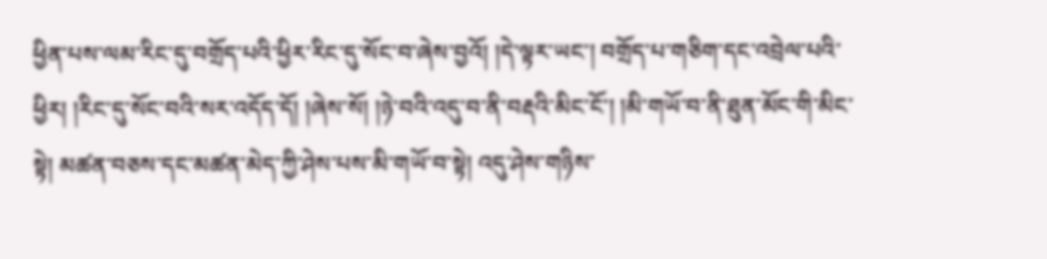ཕྱིན་པས་ལམ་རིང་དུ་བགྲོད་པའི་ཕྱིར་རིང་དུ་སོང་བ་ཞེས་བྱའོ། །དེ་ལྟར་ཡང་། བགྲོད་པ་གཅིག་དང་འབྲེལ་པའི་ཕྱིར། །རིང་དུ་སོང་བའི་སར་འདོད་དོ། །ཞེས་སོ། །ཉེ་བའི་འདུ་བ་ནི་བརྡའི་མིང་ངོ་། །མི་གཡོ་བ་ནི་ཐུན་མོང་གི་མིང་སྟེ། མཚན་བཅས་དང་མཚན་མེད་ཀྱི་ཤེས་པས་མི་གཡོ་བ་སྟེ། འདུ་ཤེས་གཉིས་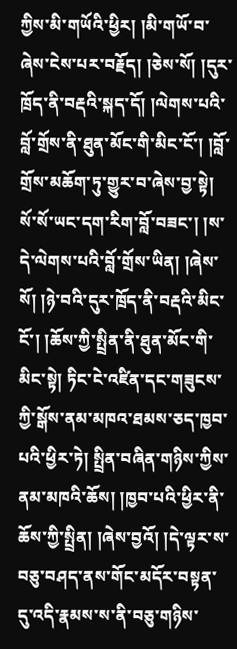ཀྱིས་མི་གཡོའི་ཕྱིར། །མི་གཡོ་བ་ཞེས་ངེས་པར་བརྗོད། །ཅེས་སོ། །དུར་ཁྲོད་ནི་བརྡའི་སྐད་དོ། །ལེགས་པའི་བློ་གྲོས་ནི་ཐུན་མོང་གི་མིང་ངོ་། །བློ་གྲོས་མཆོག་ཏུ་གྱུར་བ་ཞེས་བྱ་སྟེ། སོ་སོ་ཡང་དག་རིག་བློ་བཟང་། །ས་དེ་ལེགས་པའི་བློ་གྲོས་ཡིན། །ཞེས་སོ། །ཉེ་བའི་དུར་ཁྲོད་ནི་བརྡའི་མིང་ངོ་། །ཆོས་ཀྱི་སྤྲིན་ནི་ཐུན་མོང་གི་མིང་སྟེ། ཏིང་ངེ་འཛིན་དང་གཟུངས་ཀྱི་སྒོས་ནམ་མཁའ་ཐམས་ཅད་ཁྱབ་པའི་ཕྱིར་ཏེ། སྤྲིན་བཞིན་གཉིས་ཀྱིས་ནམ་མཁའི་ཆོས། །ཁྱབ་པའི་ཕྱིར་ནི་ཆོས་ཀྱི་སྤྲིན། །ཞེས་བྱའོ། །དེ་ལྟར་ས་བཅུ་བཤད་ནས་གོང་མདོར་བསྟན་དུ་འདི་རྣམས་ས་ནི་བཅུ་གཉིས་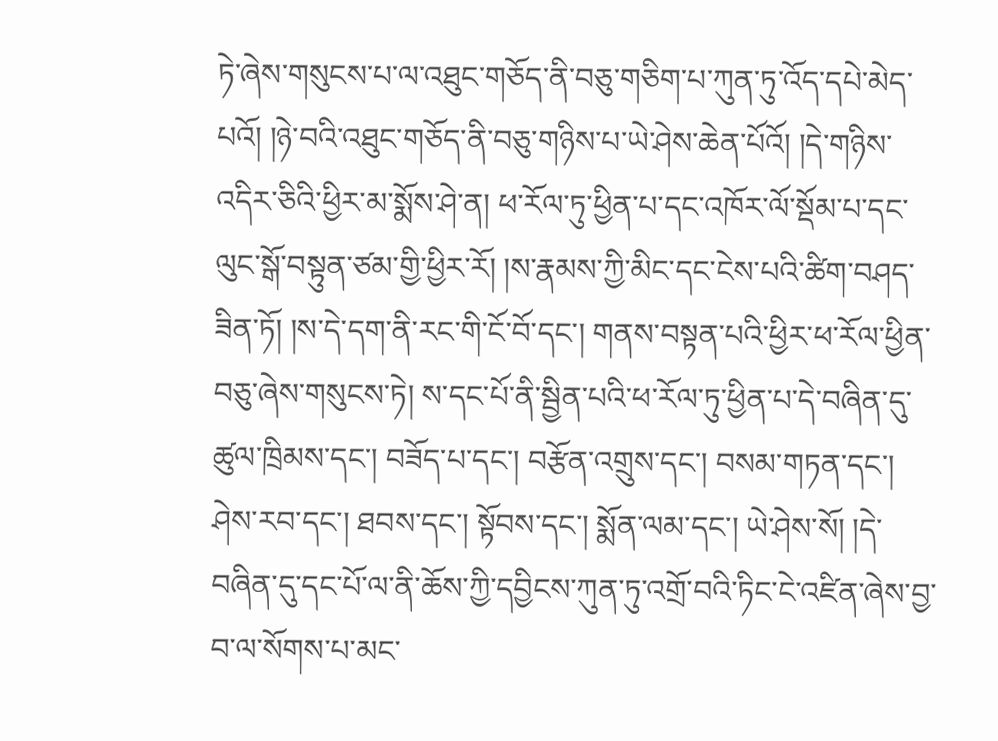ཏེ་ཞེས་གསུངས་པ་ལ་འཐུང་གཅོད་ནི་བཅུ་གཅིག་པ་ཀུན་ཏུ་འོད་དཔེ་མེད་པའོ། །ཉེ་བའི་འཐུང་གཅོད་ནི་བཅུ་གཉིས་པ་ཡེ་ཤེས་ཆེན་པོའོ། །དེ་གཉིས་འདིར་ཅིའི་ཕྱིར་མ་སྨོས་ཤེ་ན། ཕ་རོལ་ཏུ་ཕྱིན་པ་དང་འཁོར་ལོ་སྡོམ་པ་དང་ལུང་སྒོ་བསྟུན་ཙམ་གྱི་ཕྱིར་རོ། །ས་རྣམས་ཀྱི་མིང་དང་ངེས་པའི་ཚིག་བཤད་ཟིན་ཏོ། །ས་དེ་དག་ནི་རང་གི་ངོ་བོ་དང་། གནས་བསྟན་པའི་ཕྱིར་ཕ་རོལ་ཕྱིན་བཅུ་ཞེས་གསུངས་ཏེ། ས་དང་པོ་ནི་སྦྱིན་པའི་ཕ་རོལ་ཏུ་ཕྱིན་པ་དེ་བཞིན་དུ་ཚུལ་ཁྲིམས་དང་། བཟོད་པ་དང་། བརྩོན་འགྲུས་དང་། བསམ་གཏན་དང་། ཤེས་རབ་དང་། ཐབས་དང་། སྟོབས་དང་། སྨོན་ལམ་དང་། ཡེ་ཤེས་སོ། །དེ་བཞིན་དུ་དང་པོ་ལ་ནི་ཆོས་ཀྱི་དབྱིངས་ཀུན་ཏུ་འགྲོ་བའི་ཏིང་ངེ་འཛིན་ཞེས་བྱ་བ་ལ་སོགས་པ་མང་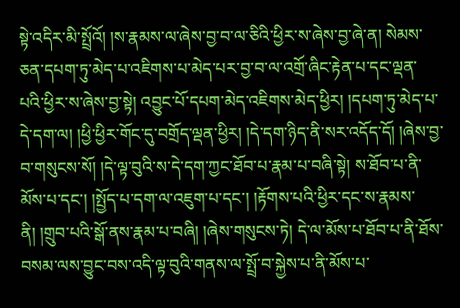སྟེ་འདིར་མི་སྤྲོའོ། །ས་རྣམས་ལ་ཞེས་བྱ་བ་ལ་ཅིའི་ཕྱིར་ས་ཞེས་བྱ་ཞེ་ན། སེམས་ཅན་དཔག་ཏུ་མེད་པ་འཇིགས་པ་མེད་པར་བྱ་བ་ལ་འགྲོ་ཞིང་རྟེན་པ་དང་ལྡན་པའི་ཕྱིར་ས་ཞེས་བྱ་སྟེ། འབྱུང་པོ་དཔག་མེད་འཇིགས་མེད་ཕྱིར། །དཔག་ཏུ་མེད་པ་དེ་དག་ལ། །ཕྱི་ཕྱིར་གོང་དུ་བགྲོད་ལྡན་ཕྱིར། །དེ་དག་ཉིད་ནི་སར་འདོད་དོ། །ཞེས་བྱ་བ་གསུངས་སོ། །དེ་ལྟ་བུའི་ས་དེ་དག་ཀྱང་ཐོབ་པ་རྣམ་པ་བཞི་སྟེ། ས་ཐོབ་པ་ནི་མོས་པ་དང་། །སྤྱོད་པ་དག་ལ་འཇུག་པ་དང་། །རྟོགས་པའི་ཕྱིར་དང་ས་རྣམས་ནི། །གྲུབ་པའི་སྒོ་ནས་རྣམ་པ་བཞི། །ཞེས་གསུངས་ཏེ། དེ་ལ་མོས་པ་ཐོབ་པ་ནི་ཐོས་བསམ་ལས་བྱུང་བས་འདི་ལྟ་བུའི་གནས་ལ་སྤྲོ་བ་སྐྱེས་པ་ནི་མོས་པ་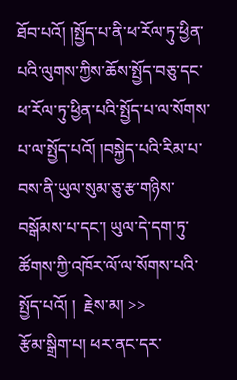ཐོབ་པའོ། །སྤྱོད་པ་ནི་ཕ་རོལ་ཏུ་ཕྱིན་པའི་ལུགས་ཀྱིས་ཆོས་སྤྱོད་བཅུ་དང་ཕ་རོལ་ཏུ་ཕྱིན་པའི་སྤྱོད་པ་ལ་སོགས་པ་ལ་སྤྱོད་པའོ། །བསྐྱེད་པའི་རིམ་པ་བས་ནི་ཡུལ་སུམ་ཅུ་རྩ་གཉིས་བསྒོམས་པ་དང་། ཡུལ་དེ་དག་ཏུ་ཚོགས་ཀྱི་འཁོར་ལོ་ལ་སོགས་པའི་སྤྱོད་པའོ། །  རྗེས་མ། >>
རྩོམ་སྒྲིག་པ། ཕར་ནང་དར་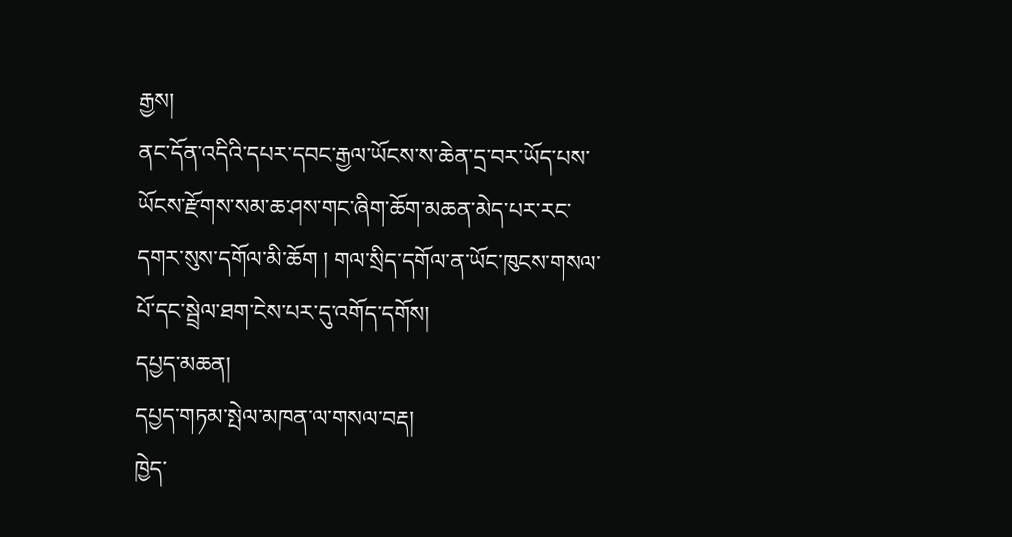རྒྱས།
ནང་དོན་འདིའི་དཔར་དབང་རྒྱལ་ཡོངས་ས་ཆེན་དྲ་བར་ཡོད་པས་ཡོངས་རྫོགས་སམ་ཆ་ཤས་གང་ཞིག་ཆོག་མཆན་མེད་པར་རང་དགར་སུས་དགོལ་མི་ཆོག ། གལ་སྲིད་དགོལ་ན་ཡོང་ཁུངས་གསལ་པོ་དང་སྦྲེལ་ཐག་ངེས་པར་དུ་འགོད་དགོས།
དཔྱད་མཆན།
དཔྱད་གཏམ་སྤེལ་མཁན་ལ་གསལ་བརྡ།
ཁྱེད་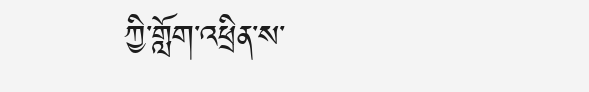ཀྱི་གློག་འཕྲིན་ས་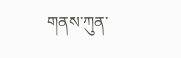གནས་ཀུན་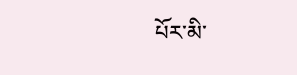པོར་མི་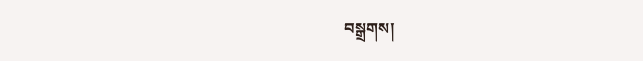བསྒྲགས།